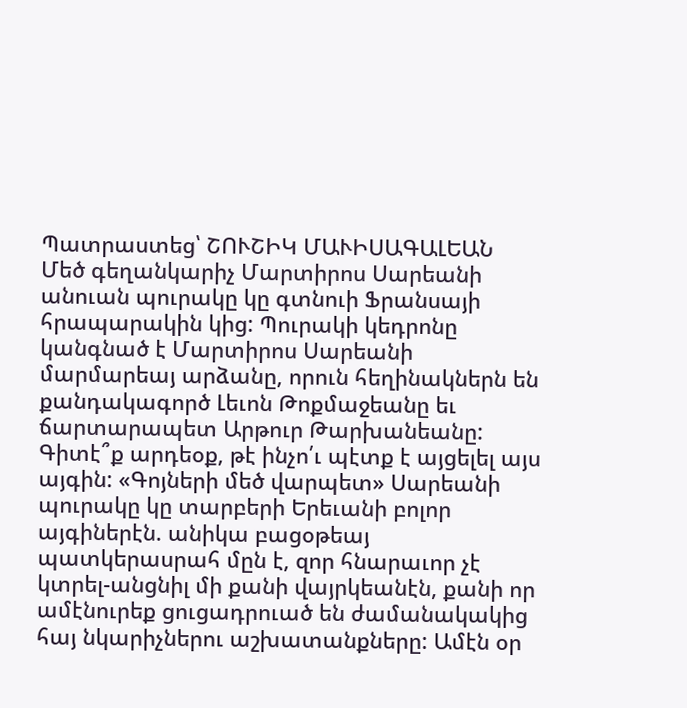Պատրաստեց՝ ՇՈՒՇԻԿ ՄԱՒԻՍԱԳԱԼԵԱՆ
Մեծ գեղանկարիչ Մարտիրոս Սարեանի անուան պուրակը կը գտնուի Ֆրանսայի հրապարակին կից: Պուրակի կեդրոնը կանգնած է Մարտիրոս Սարեանի մարմարեայ արձանը, որուն հեղինակներն են քանդակագործ Լեւոն Թոքմաջեանը եւ ճարտարապետ Արթուր Թարխանեանը:
Գիտէ՞ք արդեօք, թէ ինչո՛ւ պէտք է այցելել այս այգին: «Գոյների մեծ վարպետ» Սարեանի պուրակը կը տարբերի Երեւանի բոլոր այգիներէն. անիկա բացօթեայ պատկերասրահ մըն է, զոր հնարաւոր չէ կտրել-անցնիլ մի քանի վայրկեանէն, քանի որ ամէնուրեք ցուցադրուած են ժամանակակից հայ նկարիչներու աշխատանքները: Ամէն օր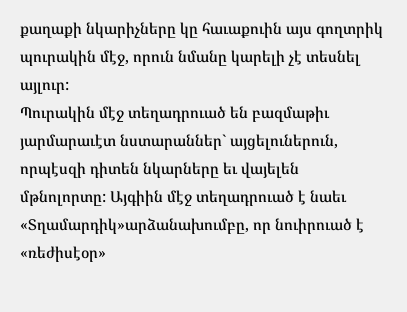քաղաքի նկարիչները կը հաւաքուին այս գողտրիկ պուրակին մէջ, որուն նմանը կարելի չէ տեսնել այլուր:
Պուրակին մէջ տեղադրուած են բազմաթիւ յարմարաւէտ նստարաններ` այցելուներուն, որպէսզի դիտեն նկարները եւ վայելեն մթնոլորտը: Այգիին մէջ տեղադրուած է նաեւ «Տղամարդիկ»արձանախումբը, որ նուիրուած է «ռեժիսէօր»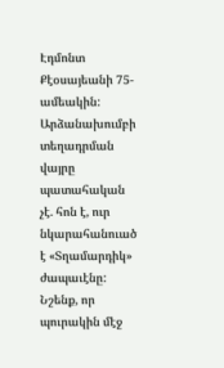Էդմոնտ Քէօսայեանի 75-ամեակին: Արձանախումբի տեղադրման վայրը պատահական չէ. հոն է, ուր նկարահանուած է «Տղամարդիկ» ժապաւէնը:
Նշենք, որ պուրակին մէջ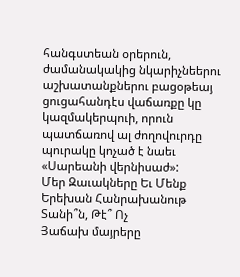հանգստեան օրերուն, ժամանակակից նկարիչնեերու աշխատանքներու բացօթեայ ցուցահանդէս վաճառքը կը կազմակերպուի, որուն պատճառով ալ ժողովուրդը պուրակը կոչած է նաեւ «Սարեանի վերնիսաժ»:
Մեր Զաւակները Եւ Մենք
Երեխան Հանրախանութ
Տանի՞ն, Թէ՞ Ոչ
Յաճախ մայրերը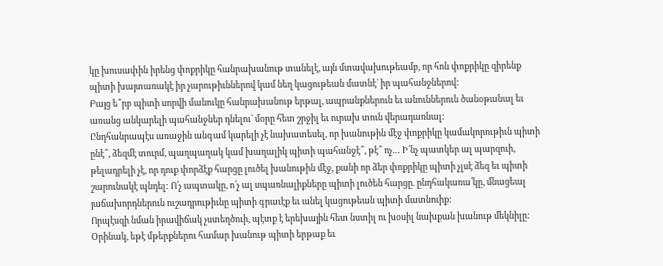կը խուսափին իրենց փոքրիկը հանրախանութ տանելէ, այն մտավախութեամբ, որ հոն փոքրիկը զիրենք պիտի խայտառակէ իր չարութիւններով կամ նեղ կացութեան մատնէ` իր պահանջներով:
Բայց ե՞րբ պիտի սորվի մանուկը հանրախանութ երթալ, ապրանքներուն եւ անուններուն ծանօթանալ եւ առանց անկարելի պահանջներ դնելու` մօրը հետ շրջիլ եւ ուրախ տուն վերադառնալ:
Ընդհանրապէս առաջին անգամ կարելի չէ նախատեսել, որ խանութին մէջ փոքրիկը կամակորութիւն պիտի ընէ՞, ձեզմէ տուրմ, պաղպաղակ կամ խաղալիկ պիտի պահանջէ՞, թէ՞ ոչ… Ի՛նչ պատկեր ալ պարզուի, թելադրելի չէ, որ դուք փորձէք հարցը լուծել խանութին մէջ, քանի որ ձեր փոքրիկը պիտի չլսէ ձեզ եւ պիտի շարունակէ պնդել: Ո՛չ ապտակը, ո՛չ ալ սպառնալիքները պիտի լուծեն հարցը. ընդհակառա՛կը, մնացեալ յաճախորդներուն ուշադրութիւնը պիտի գրաւէք եւ անել կացութեան պիտի մատնուիք:
Որպէսզի նման իրավիճակ չստեղծուի, պէտք է երեխային հետ նստիլ ու խօսիլ նախքան խանութ մեկնիլը: Օրինակ, եթէ մթերքներու համար խանութ պիտի երթաք եւ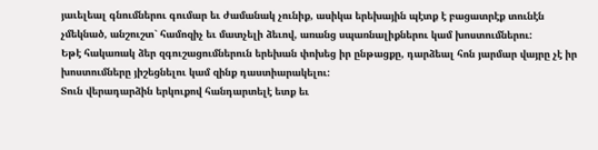յաւելեալ գնումներու գումար եւ ժամանակ չունիք, ասիկա երեխային պէտք է բացատրէք տունէն չմեկնած, անշուշտ` համոզիչ եւ մատչելի ձեւով, առանց սպառնալիքներու կամ խոստումներու:
Եթէ հակառակ ձեր զգուշացումներուն երեխան փոխեց իր ընթացքը, դարձեալ հոն յարմար վայրը չէ իր խոստումները յիշեցնելու կամ զինք դաստիարակելու:
Տուն վերադարձին երկուքով հանդարտելէ ետք եւ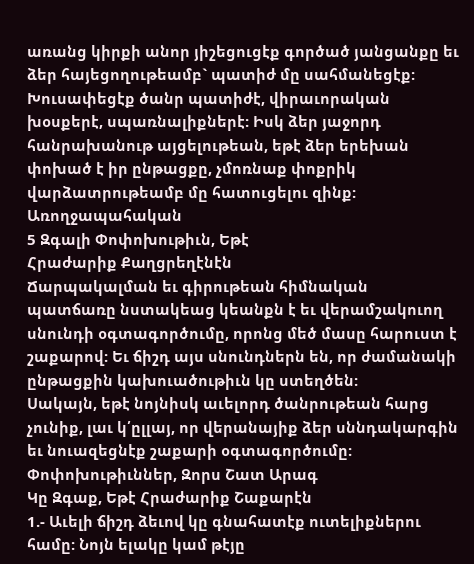առանց կիրքի անոր յիշեցուցէք գործած յանցանքը եւ ձեր հայեցողութեամբ` պատիժ մը սահմանեցէք: Խուսափեցէք ծանր պատիժէ, վիրաւորական խօսքերէ, սպառնալիքներէ: Իսկ ձեր յաջորդ հանրախանութ այցելութեան, եթէ ձեր երեխան փոխած է իր ընթացքը, չմոռնաք փոքրիկ վարձատրութեամբ մը հատուցելու զինք:
Առողջապահական
5 Զգալի Փոփոխութիւն, Եթէ
Հրաժարիք Քաղցրեղէնէն
Ճարպակալման եւ գիրութեան հիմնական պատճառը նստակեաց կեանքն է եւ վերամշակուող սնունդի օգտագործումը, որոնց մեծ մասը հարուստ է շաքարով: Եւ ճիշդ այս սնունդներն են, որ ժամանակի ընթացքին կախուածութիւն կը ստեղծեն:
Սակայն, եթէ նոյնիսկ աւելորդ ծանրութեան հարց չունիք, լաւ կ՛ըլլայ, որ վերանայիք ձեր սննդակարգին եւ նուազեցնէք շաքարի օգտագործումը:
Փոփոխութիւններ, Զորս Շատ Արագ
Կը Զգաք, Եթէ Հրաժարիք Շաքարէն
1.- Աւելի ճիշդ ձեւով կը գնահատէք ուտելիքներու համը: Նոյն ելակը կամ թէյը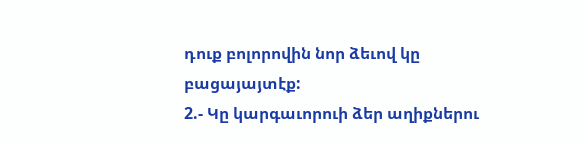դուք բոլորովին նոր ձեւով կը բացայայտէք:
2.- Կը կարգաւորուի ձեր աղիքներու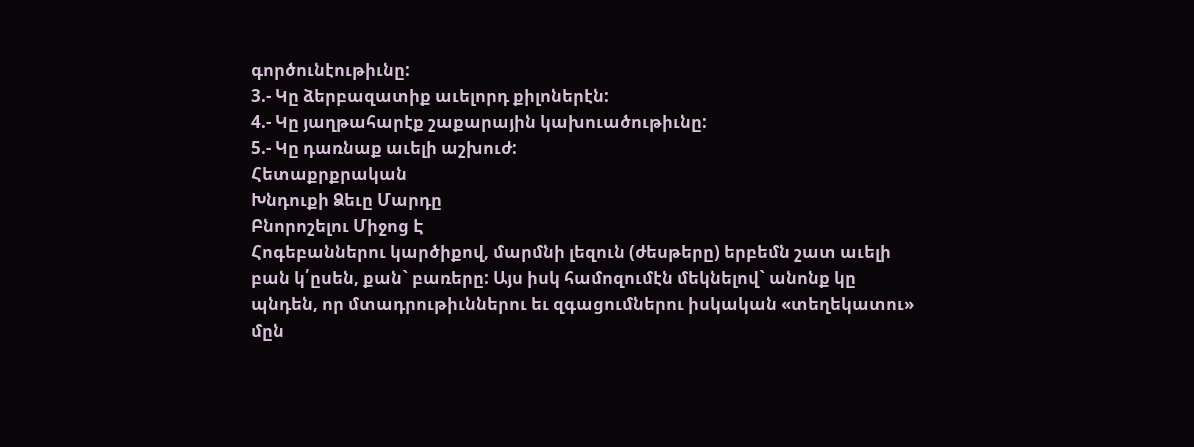գործունէութիւնը:
3.- Կը ձերբազատիք աւելորդ քիլոներէն:
4.- Կը յաղթահարէք շաքարային կախուածութիւնը:
5.- Կը դառնաք աւելի աշխուժ:
Հետաքրքրական
Խնդուքի Ձեւը Մարդը
Բնորոշելու Միջոց Է
Հոգեբաններու կարծիքով, մարմնի լեզուն (ժեսթերը) երբեմն շատ աւելի բան կ՛ըսեն, քան` բառերը: Այս իսկ համոզումէն մեկնելով` անոնք կը պնդեն, որ մտադրութիւններու եւ զգացումներու իսկական «տեղեկատու» մըն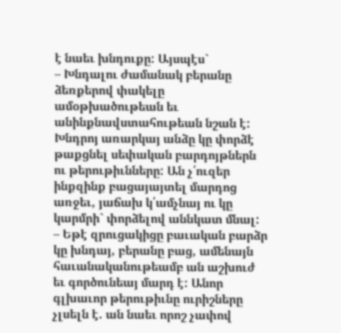է նաեւ խնդուքը: Այսպէս`
– Խնդալու ժամանակ բերանը ձեռքերով փակելը ամօթխածութեան եւ անինքնավստահութեան նշան է: Խնդրոյ առարկայ անձը կը փորձէ թաքցնել սեփական բարդոյթներն ու թերութիւնները: Ան չ՛ուզեր ինքզինք բացայայտել մարդոց առջեւ, յաճախ կ՛ամչնայ ու կը կարմրի` փորձելով աննկատ մնալ:
– Եթէ զրուցակիցը բաւական բարձր կը խնդայ, բերանը բաց, ամենայն հաւանականութեամբ ան աշխուժ եւ գործունեայ մարդ է: Անոր գլխաւոր թերութիւնը ուրիշները չլսելն է. ան նաեւ որոշ չափով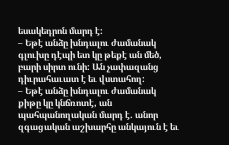եսակեդրոն մարդ է:
– Եթէ անձը խնդալու ժամանակ գլուխը դէպի ետ կը թեքէ ան մեծ, բարի սիրտ ունի: Ան չափազանց դիւրահաւատ է եւ վստահող:
– Եթէ անձը խնդալու ժամանակ քիթը կը կնճռոտէ, ան պահպանողական մարդ է. անոր զգացական աշխարհը անկայուն է եւ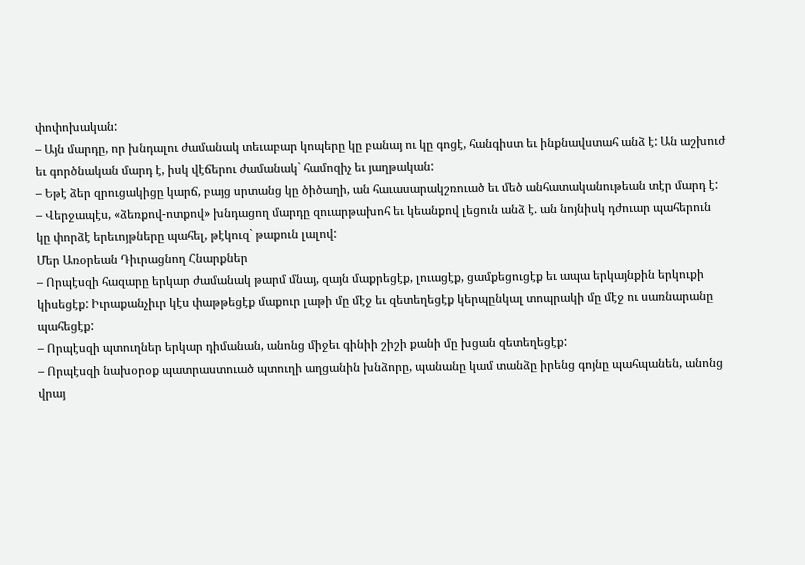փոփոխական:
– Այն մարդը, որ խնդալու ժամանակ տեւաբար կոպերը կը բանայ ու կը գոցէ, հանգիստ եւ ինքնավստահ անձ է: Ան աշխուժ եւ գործնական մարդ է, իսկ վէճերու ժամանակ` համոզիչ եւ յաղթական:
– Եթէ ձեր զրուցակիցը կարճ, բայց սրտանց կը ծիծաղի, ան հաւասարակշռուած եւ մեծ անհատականութեան տէր մարդ է:
– Վերջապէս, «ձեռքով-ոտքով» խնդացող մարդը զուարթախոհ եւ կեանքով լեցուն անձ է. ան նոյնիսկ դժուար պահերուն կը փորձէ երեւոյթները պահել, թէկուզ` թաքուն լալով:
Մեր Առօրեան Դիւրացնող Հնարքներ
– Որպէսզի հազարը երկար ժամանակ թարմ մնայ, զայն մաքրեցէք, լուացէք, ցամքեցուցէք եւ ապա երկայնքին երկուքի կիսեցէք: Իւրաքանչիւր կէս փաթթեցէք մաքուր լաթի մը մէջ եւ զետեղեցէք կերպընկալ տոպրակի մը մէջ ու սառնարանը պահեցէք:
– Որպէսզի պտուղներ երկար դիմանան, անոնց միջեւ գինիի շիշի քանի մը խցան զետեղեցէք:
– Որպէսզի նախօրօք պատրաստուած պտուղի աղցանին խնձորը, պանանը կամ տանձը իրենց գոյնը պահպանեն, անոնց վրայ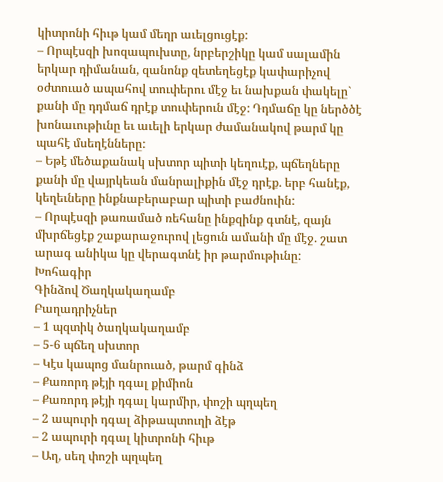կիտրոնի հիւթ կամ մեղր աւելցուցէք:
– Որպէսզի խոզապուխտը, նրբերշիկը կամ սալամին երկար դիմանան, զանոնք զետեղեցէք կափարիչով օժտուած ապահով տուփերու մէջ եւ նախքան փակելը` քանի մը դդմաճ դրէք տուփերուն մէջ: Դդմաճը կը ներծծէ խոնաւութիւնը եւ աւելի երկար ժամանակով թարմ կը պահէ մսեղէնները:
– Եթէ մեծաքանակ սխտոր պիտի կեղուէք, պճեղները քանի մը վայրկեան մանրալիքին մէջ դրէք. երբ հանէք, կեղեւները ինքնաբերաբար պիտի բաժնուին:
– Որպէսզի թառամած ռեհանը ինքզինք գտնէ, զայն մխրճեցէք շաքարաջուրով լեցուն ամանի մը մէջ. շատ արագ անիկա կը վերագտնէ իր թարմութիւնը:
Խոհագիր
Գինձով Ծաղկակաղամբ
Բաղադրիչներ
– 1 պզտիկ ծաղկակաղամբ
– 5-6 պճեղ սխտոր
– Կէս կապոց մանրուած, թարմ գինձ
– Քառորդ թէյի դգալ քիմիոն
– Քառորդ թէյի դգալ կարմիր, փոշի պղպեղ
– 2 ապուրի դգալ ձիթապտուղի ձէթ
– 2 ապուրի դգալ կիտրոնի հիւթ
– Աղ, սեղ փոշի պղպեղ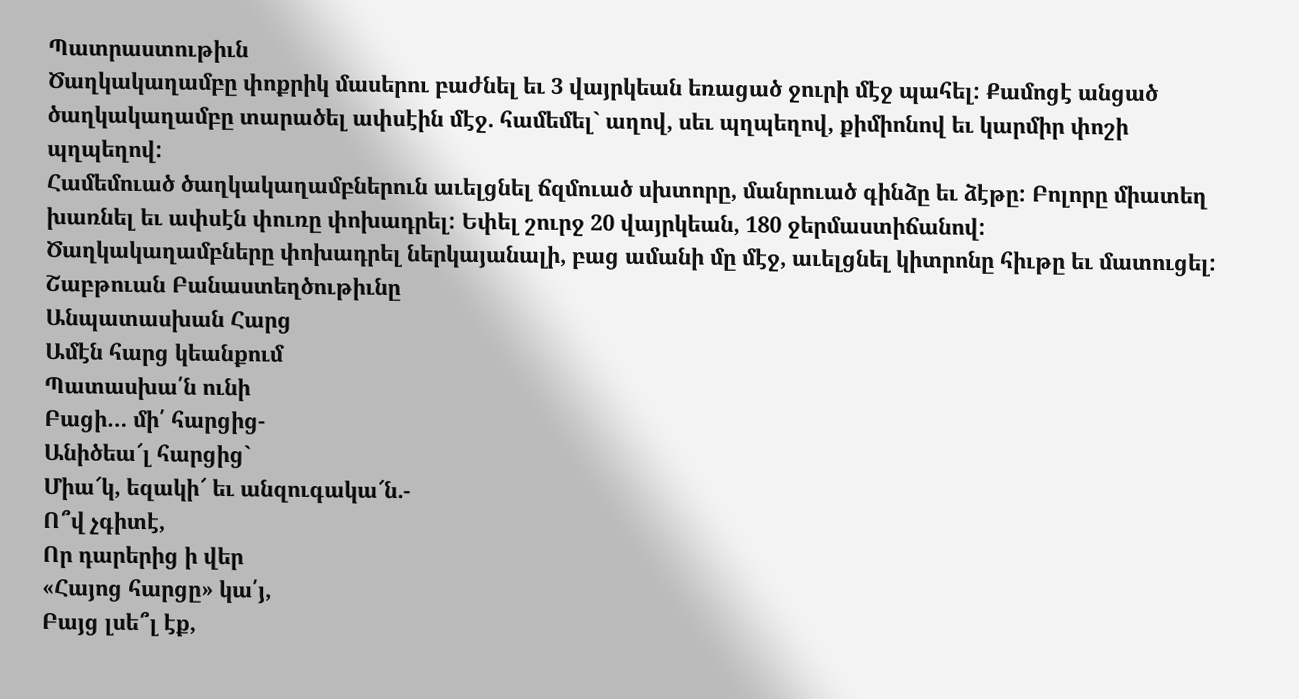Պատրաստութիւն
Ծաղկակաղամբը փոքրիկ մասերու բաժնել եւ 3 վայրկեան եռացած ջուրի մէջ պահել: Քամոցէ անցած ծաղկակաղամբը տարածել ափսէին մէջ. համեմել` աղով, սեւ պղպեղով, քիմիոնով եւ կարմիր փոշի պղպեղով:
Համեմուած ծաղկակաղամբներուն աւելցնել ճզմուած սխտորը, մանրուած գինձը եւ ձէթը: Բոլորը միատեղ խառնել եւ ափսէն փուռը փոխադրել: Եփել շուրջ 20 վայրկեան, 180 ջերմաստիճանով:
Ծաղկակաղամբները փոխադրել ներկայանալի, բաց ամանի մը մէջ, աւելցնել կիտրոնը հիւթը եւ մատուցել:
Շաբթուան Բանաստեղծութիւնը
Անպատասխան Հարց
Ամէն հարց կեանքում
Պատասխա՛ն ունի
Բացի… մի՛ հարցից-
Անիծեա՜լ հարցից`
Միա՜կ, եզակի՜ եւ անզուգակա՜ն.-
Ո՞վ չգիտէ,
Որ դարերից ի վեր
«Հայոց հարցը» կա՛յ,
Բայց լսե՞լ էք,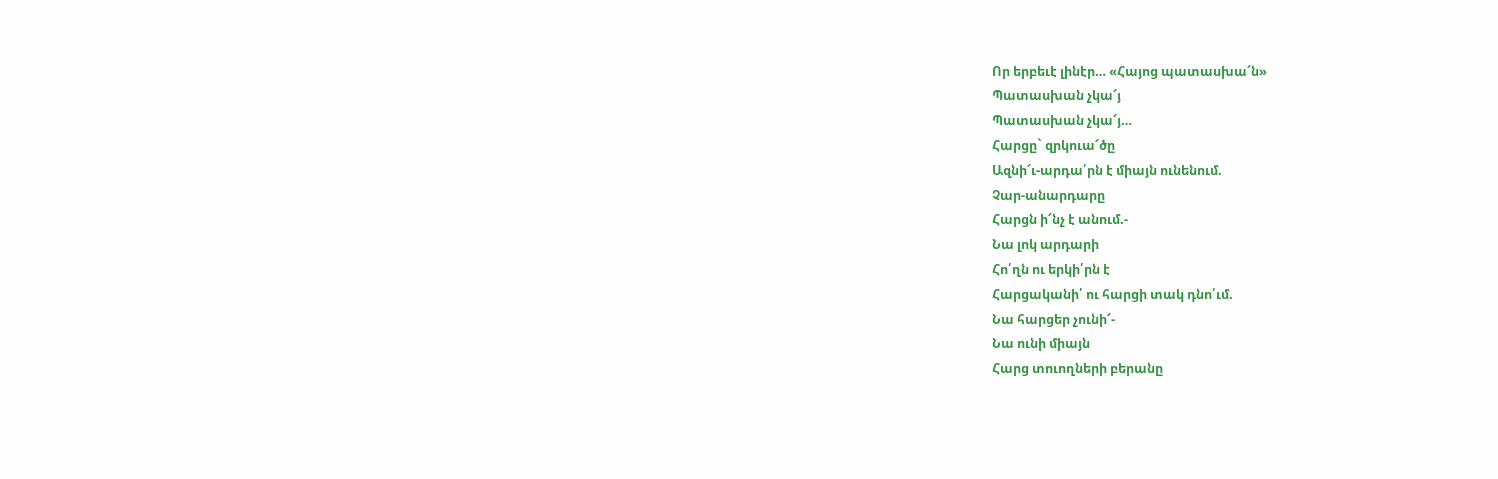Որ երբեւէ լինէր… «Հայոց պատասխա՜ն»
Պատասխան չկա՜յ
Պատասխան չկա՜յ…
Հարցը` զրկուա՜ծը
Ազնի՜ւ-արդա՛րն է միայն ունենում.
Չար-անարդարը
Հարցն ի՜նչ է անում.-
Նա լոկ արդարի
Հո՛ղն ու երկի՛րն է
Հարցականի՛ ու հարցի տակ դնո՛ւմ.
Նա հարցեր չունի՜-
Նա ունի միայն
Հարց տուողների բերանը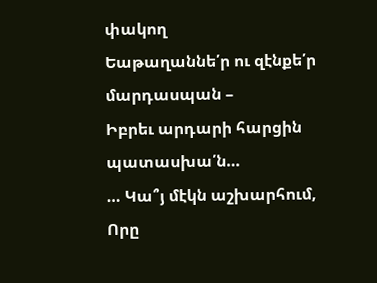փակող
Եաթաղաննե՛ր ու զէնքե՛ր մարդասպան –
Իբրեւ արդարի հարցին պատասխա՛ն…
… Կա՞յ մէկն աշխարհում,
Որը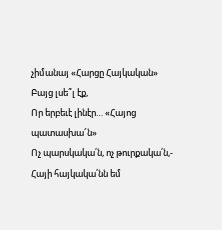չիմանայ «Հարցը Հայկական»
Բայց լսե՞լ էք,
Որ երբեւէ լինէր… «Հայոց պատասխա՜ն»
Ոչ պարսկակա՛ն, ոչ թուրքակա՛ն,-
Հայի հայկակա՛նն եմ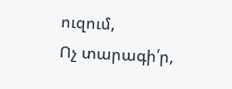ուզում,
Ոչ տարագի՛ր,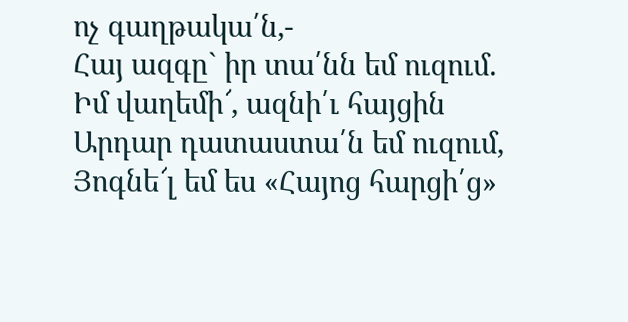ոչ գաղթակա՛ն,-
Հայ ազգը` իր տա՛նն եմ ուզում.
Իմ վաղեմի՜, ազնի՛ւ հայցին
Արդար դատաստա՛ն եմ ուզում,
Յոգնե՜լ եմ ես «Հայոց հարցի՛ց»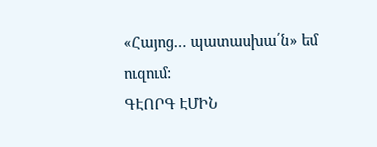«Հայոց… պատասխա՛ն» եմ ուզում:
ԳԷՈՐԳ ԷՄԻՆ